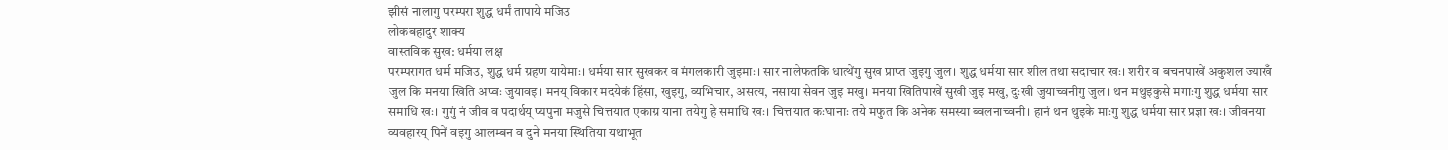झीसं नालागु परम्परा शुद्ध धर्मं तापाये मजिउ
लोकबहादुर शाक्य
वास्तविक सुख: धर्मया लक्ष
परम्परागत धर्म मजिउ, शुद्ध धर्म ग्रहण यायेमाः। धर्मया सार सुखकर व मंगलकारी जुइमाः। सार नालेफतकि धात्थेंगु सुख प्राप्त जुइगु जुल। शुद्ध धर्मया सार शील तथा सदाचार खः। शरीर व बचनपाखें अकुशल ज्याखँ जुल कि मनया खिति अप्वः जुयावइ। मनय् विकार मदयेकं हिंसा, खुइगु, व्यभिचार, असत्य, नसाया सेवन जुइ मखु। मनया खितिपाखें सुखी जुइ मखु, दुःखी जुयाच्वनीगु जुल। थन मथुइकुसे मगाःगु शुद्ध धर्मया सार समाधि खः। गुगुं नं जीव व पदार्थय् प्यपुना मजुसे चित्तयात एकाग्र याना तयेगु हे समाधि खः। चित्तयात कःघानाः तये मफुत कि अनेक समस्या ब्वलनाच्वनी। हानं थन थुइके माःगु शुद्ध धर्मया सार प्रज्ञा खः। जीवनया व्यवहारय् पिनें वइगु आलम्बन व दुने मनया स्थितिया यथाभूत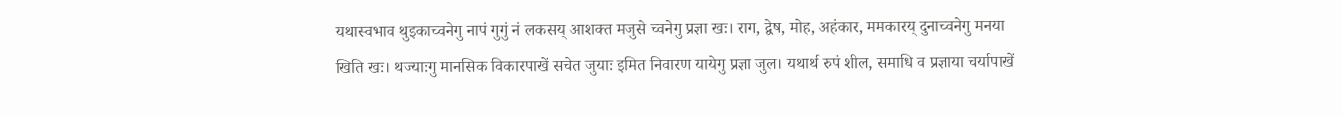यथास्वभाव थुइकाच्वनेगु नापं गुगुं नं लकसय् आशक्त मजुसे च्वनेगु प्रज्ञा खः। राग, द्वेष, मोह, अहंकार, ममकारय् दुनाच्वनेगु मनया खिति खः। थज्याःगु मानसिक विकारपाखें सचेत जुयाः इमित निवारण यायेगु प्रज्ञा जुल। यथार्थ रुपं शील, समाधि व प्रज्ञाया चर्यापाखें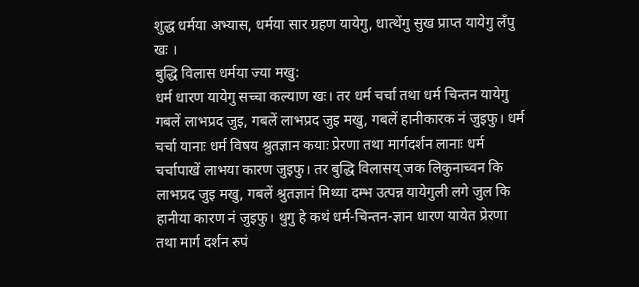शुद्ध धर्मया अभ्यास, धर्मया सार ग्रहण यायेगु, धात्थेंगु सुख प्राप्त यायेगु लँपु खः ।
बुद्धि विलास धर्मया ज्या मखु:
धर्म धारण यायेगु सच्चा कल्याण खः। तर धर्म चर्चा तथा धर्म चिन्तन यायेगु गबलें लाभप्रद जुइ, गबलें लाभप्रद जुइ मखु, गबलें हानीकारक नं जुइफु। धर्म चर्चा यानाः धर्म विषय श्रुतज्ञान कयाः प्रेरणा तथा मार्गदर्शन लानाः धर्म चर्चापाखें लाभया कारण जुइफु। तर बुद्धि विलासय् जक लिकुनाच्वन कि लाभप्रद जुइ मखु, गबलें श्रुतज्ञानं मिथ्या दम्भ उत्पन्न यायेगुली लगे जुल कि हानीया कारण नं जुइफु। थुगु हे कथं धर्म-चिन्तन-ज्ञान धारण यायेत प्रेरणा तथा मार्ग दर्शन रुपं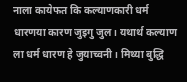नाला कायेफत कि कल्याणकारी धर्म धारणया कारण जुइगु जुल। यथार्थ कल्याण ला धर्म धारण हे जुयाच्वनी। मिथ्या बुद्धि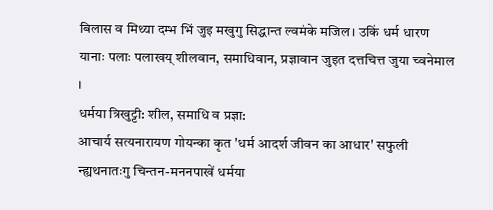बिलास व मिथ्या दम्भ भिं जुइ मखुगु सिद्धान्त ल्वमंके मजिल। उकिं धर्म धारण यानाः पलाः पलाखय् शीलवान, समाधिवान, प्रज्ञावान जुइत दत्तचित्त जुया च्वनेमाल ।
धर्मया त्रिखुट्टी: शील, समाधि व प्रज्ञा:
आचार्य सत्यनारायण गोयन्का कृत 'धर्म आदर्श जीवन का आधार' सफुली न्ह्यथनातःगु चिन्तन-मननपाखें धर्मया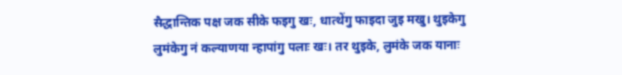सैद्धान्तिक पक्ष जक सीके फइगु खः, धात्थेंगु फाइदा जुइ मखु। थुइकेगु लुमंकेगु नं कल्याणया न्हापांगु पलाः खः। तर थुइके, लुमंके जक यानाः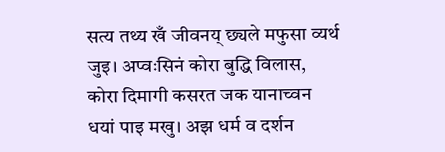सत्य तथ्य खँ जीवनय् छ्यले मफुसा व्यर्थ जुइ। अप्वःसिनं कोरा बुद्धि विलास, कोरा दिमागी कसरत जक यानाच्वन धयां पाइ मखु। अझ धर्म व दर्शन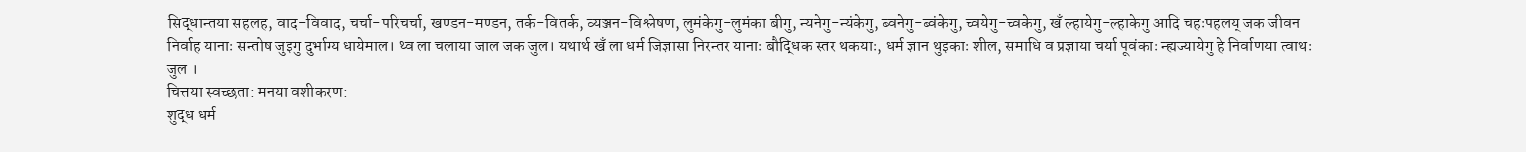सिद्धान्तया सहलह, वाद-विवाद, चर्चा-परिचर्चा, खण्डन-मण्डन, तर्क-वितर्क, व्यञ्जन-विश्लेषण, लुमंकेगु-लुमंका बीगु, न्यनेगु-न्यंकेगु, ब्वनेगु-ब्वंकेगु, च्वयेगु-च्वकेगु, खँ ल्हायेगु-ल्हाकेगु आदि चहःपहलय् जक जीवन निर्वाह यानाः सन्तोष जुइगु दुर्भाग्य धायेमाल। थ्व ला चलाया जाल जक जुल। यथार्थ खँ ला धर्म जिज्ञासा निरन्तर यानाः बौद्धिक स्तर थकयाः, धर्म ज्ञान थुइकाः शील, समाधि व प्रज्ञाया चर्या पूवंकाः न्ह्यज्यायेगु हे निर्वाणया त्वाथः जुल ।
चित्तया स्वच्छता: मनया वशीकरण:
शुद्ध धर्म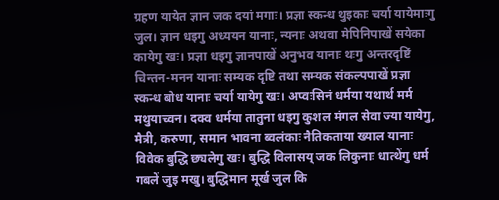ग्रहण यायेत ज्ञान जक दयां मगाः। प्रज्ञा स्कन्ध थुइकाः चर्या यायेमाःगु जुल। ज्ञान धइगु अध्ययन यानाः, न्यनाः अथवा मेपिनिपाखें सयेका कायेगु खः। प्रज्ञा धइगु ज्ञानपाखें अनुभव यानाः थःगु अन्तरदृष्टिं चिन्तन-मनन यानाः सम्यक दृष्टि तथा सम्यक संकल्पपाखें प्रज्ञा स्कन्ध बोध यानाः चर्या यायेगु खः। अप्वःसिनं धर्मया यथार्थ मर्म मथुयाच्वन। दक्व धर्मया तातुना धइगु कुशल मंगल सेवा ज्या यायेगु, मैत्री, करुणा, समान भावना ब्वलंकाः नैतिकताया ख्याल यानाः विवेक बुद्धि छ्यलेगु खः। बुद्धि विलासय् जक लिकुनाः धात्थेंगु धर्म गबलें जुइ मखु। बुद्धिमान मूर्ख जुल कि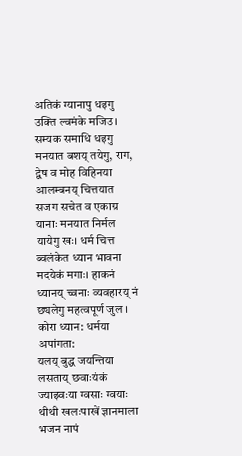अतिकं ग्यानापु धइगु उक्ति ल्वमंके मजिउ। सम्यक समाधि धइगु मनयात बशय् तयेगु, राग, द्वेष व मोह विहिनया आलम्बनय् चित्तयात सजग सचेत व एकाग्र यानाः मनयात निर्मल यायेगु खः। धर्म चित्त ब्वलंकेत ध्यान भावना मदयेकं मगाः। हाकनं ध्यानय् च्वनाः व्यवहारय् नं छ्यलेगु महत्वपूर्ण जुल ।
कोरा ध्यान: धर्मया अपांगता:
यलय् बुद्ध जयन्तिया लसताय् छवाःयंकं ज्याझ्वःया ग्वसाः ग्वयाः थीथी खलःपाखें ज्ञानमाला भजन नापं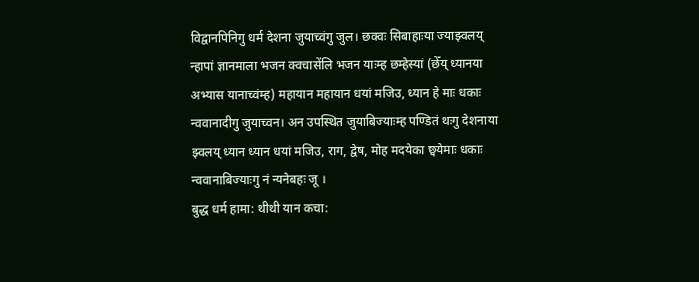विद्वानपिनिगु धर्म देशना जुयाच्वंगु जुल। छक्वः सिबाहाःया ज्याझ्वलय् न्हापां ज्ञानमाला भजन क्वचासेंलि भजन याःम्ह छम्हेस्यां (छेँय् ध्यानया अभ्यास यानाच्वंम्ह) महायान महायान धयां मजिउ, ध्यान हे माः धकाः न्ववानादीगु जुयाच्वन। अन उपस्थित जुयाबिज्याःम्ह पण्डितं थःगु देशनाया झ्वलय् ध्यान ध्यान धयां मजिउ, राग, द्वेष, मोह मदयेका छ्वयेमाः धकाः न्ववानाबिज्याःगु नं न्यनेबहः जू ।
बुद्ध धर्म हामा: थीथी यान कचा: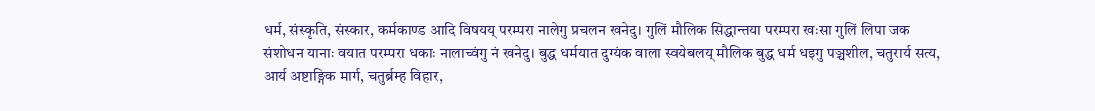धर्म, संस्कृति, संस्कार, कर्मकाण्ड आदि विषयय् परम्परा नालेगु प्रचलन खनेदु। गुलिं मौलिक सिद्धान्तया परम्परा खःसा गुलिं लिपा जक संशोधन यानाः वयात परम्परा धकाः नालाच्वंगु नं खनेदु। बुद्ध धर्मयात दुग्यंक वाला स्वयेबलय् मौलिक बुद्ध धर्म धइगु पञ्चशील, चतुरार्य सत्य, आर्य अष्टाङ्गिक मार्ग, चतुर्ब्रम्ह विहार,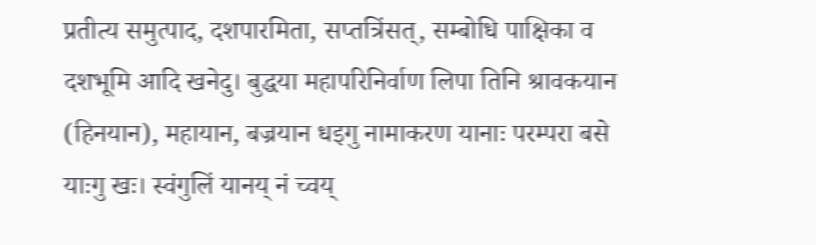प्रतीत्य समुत्पाद, दशपारमिता, सप्तत्रिंसत्, सम्बोधि पाक्षिका व दशभूमि आदि खनेदु। बुद्धया महापरिनिर्वाण लिपा तिनि श्रावकयान (हिनयान), महायान, बज्रयान धइगु नामाकरण यानाः परम्परा बसे याःगु खः। स्वंगुलिं यानय् नं च्वय्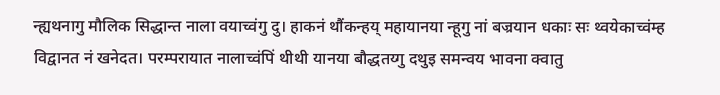न्ह्यथनागु मौलिक सिद्धान्त नाला वयाच्वंगु दु। हाकनं थौंकन्हय् महायानया न्हूगु नां बज्रयान धकाः सः थ्वयेकाच्वंम्ह विद्वानत नं खनेदत। परम्परायात नालाच्वंपिं थीथी यानया बौद्धतय्गु दथुइ समन्वय भावना क्वातु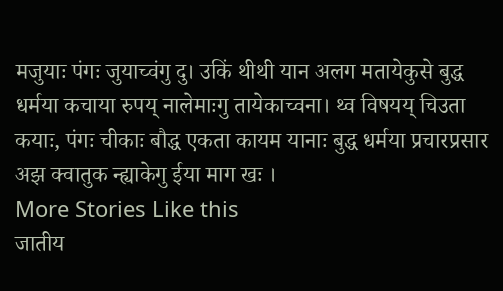मजुयाः पंगः जुयाच्वंगु दु। उकिं थीथी यान अलग मतायेकुसे बुद्ध धर्मया कचाया रुपय् नालेमाःगु तायेकाच्वना। थ्व विषयय् चिउता कयाः, पंगः चीकाः बौद्ध एकता कायम यानाः बुद्ध धर्मया प्रचारप्रसार अझ क्वातुक न्ह्याकेगु ईया माग खः ।
More Stories Like this
जातीय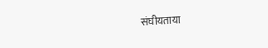संघीयताया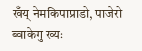खँय् नेमकिपाप्राडो, पाजेरो ब्वाकेगु ख्यः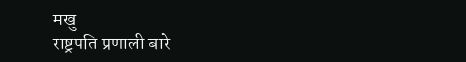मखु
राष्ट्रपति प्रणाली बारे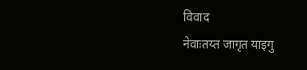विवाद
नेवाःतय्त जागृत याइगु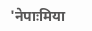'नेपाःमिया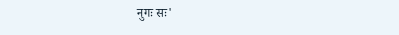नुगः सः'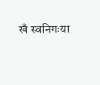खँ स्वनिगःया